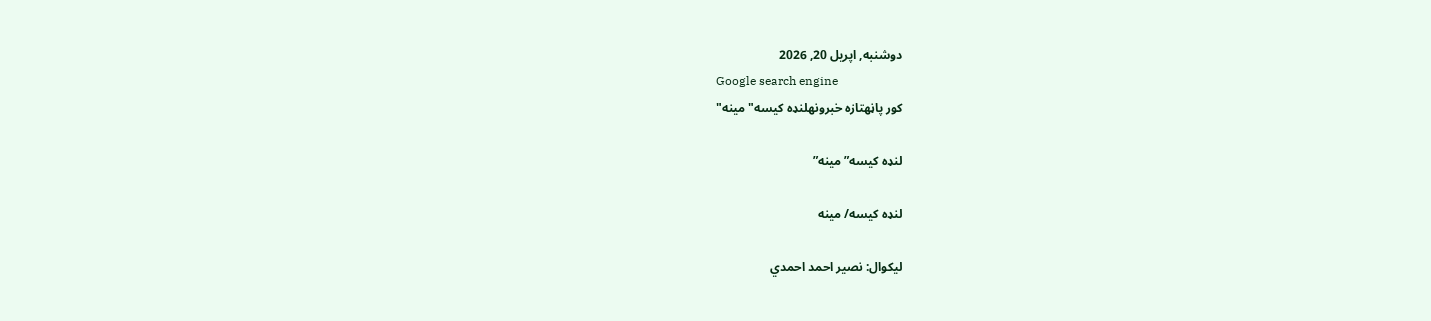دوشنبه, اپریل 20, 2026
Google search engine
کور پاڼهتازه خبرونهلنډه کیسه" مينه"

لنډه کیسه” مينه”

لنډه کیسه/ مينه

لیکوال: نصیر احمد احمدي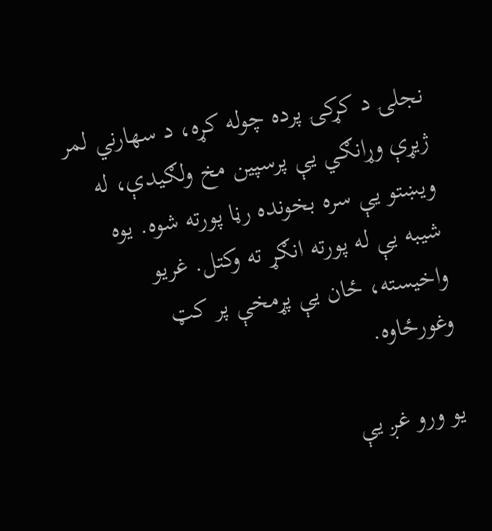نجلۍ د کړکۍ پرده چوله کړه، د سهارني لمر ژيړې وړانګي يې پرسپين مخ ولګيدې، له ويښتو يې سره بخونده رڼا پورته شوه. يوه شيبه يې له پورته انګړ ته وکتل. غريو واخيسته، ځان يې پړمخې پر کټ وغورځاوه.

يو ورو غږ يې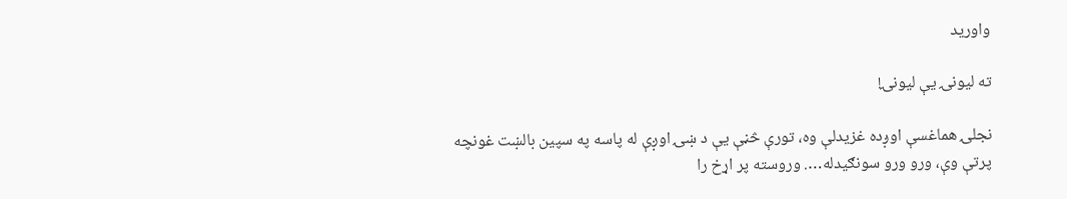واوريد

ته ليونۍ يې ليونۍ!

نجلۍ هماغسې اوږده غزيدلې وه، تورې څڼې يې د ښۍ اوږې له پاسه په سپين بالښت غونچه پرتې وې، ورو ورو سونګيدله…. وروسته پر اړخ را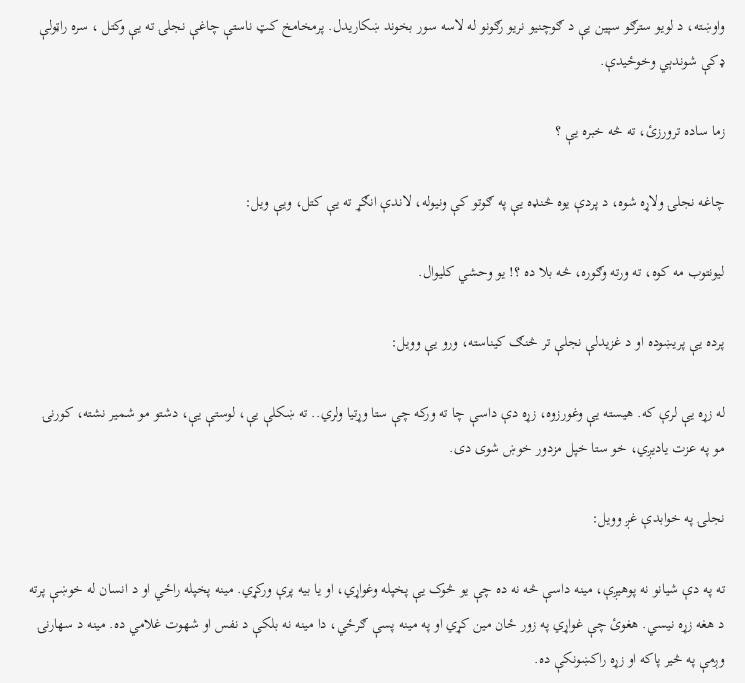واوښته، د لويو سترګو سپين يې د ګوچنيو نريو رګونو له لاسه سور بخوند ښکاريدل. پرمخامخ کټ ناستې چاغې نجلۍ ته يې وکتل ، سره راټولې ډکې شوندېي وخوځيدې.

زما ساده ترورزئ، ته څه خبره يې ؟

چاغه نجلۍ ولاړه شوه، د پردې يوه څنډه يې په ګوتو کې ونيوله، لاندې انګړ ته يې کتل، ويې ويل:

ليونتوب مه کوه، ته ورته وګوره، څه بلا ده ؟! يو وحشي کليوال.

پرده يې پريښوده او د غزيدلې نجلې تر څنګ کيناسته، ورو يې وويل:

له زړه يې لرې که. هيسته يې وغورزوه، زړه دې داسې چا ته ورکه چې ستا وړتيا ولري.. ته ښکلې يې، لوستې يې، دشتو مو شمير نشته، کورنۍ مو په عزت ياديږي، خو ستا خپل مزدور خوښ شوى دى.

نجلۍ په خوابدې غږ وويل:

ته په دې شيانو نه پوهيږې، مينه داسې څه نه ده چې يو څوک يې پخپله وغواړي، او يا بيه پرې ورکړي. مينه پخپله راځي او د انسان له خوښې پرته د هغه زړه نيسي. هغوئ چې غواړي په زور ځان مين کړي او په مينه پسې ګرځي، دا مينه نه بلکې د نفس او شهوت غلامي ده. مينه د سهارنۍ وږمې په څير پاکه او زړه راکښونکې ده.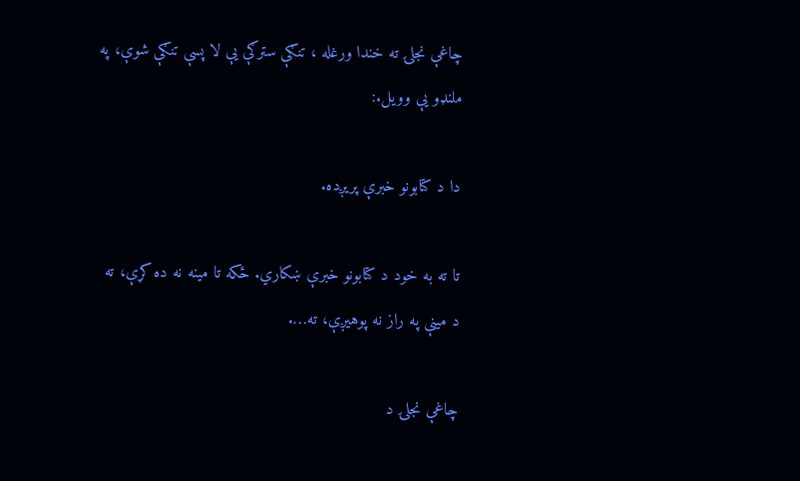چاغې نجلۍ ته خندا ورغله ، تنګې سترګې يې لا پسې تنګې شوې، په ملنډو يې وويل.:

دا د کتابونو خبرې پريږده.

تا ته به خود د کتابونو خبرې ښکاري. ځکه تا مينه نه ده کړې، ته د مينې په راز نه پوهيږې، ته….

چاغې نجلۍ د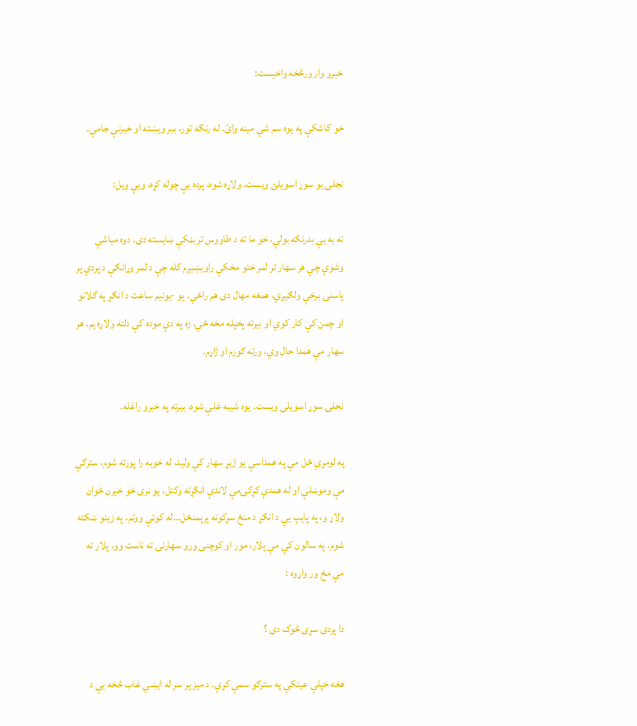خبرو وار ورڅخه واخيست:

خو کاشکې په يوه سم شي مينه وائ. له رنګه تور، ببر ويښته او خيرنې جامې.

نجلۍ يو سوړ اسويلئ ويست. ولاړه شوه، پرده يې چوله کړه، ويې ويل:

ته به يې بدرنګه بولې، خو ما ته د طاووس تر بڼکې ښايسته دى. دوه مياشې وشوې چې هر سهار تر لمر ختو مخکې راويښيږم کله چې د لمر وړانګې د پردې پر پاسنۍ برخې ولګيږي، همغه مهال دى هم راځي. يو -يونيم ساعت د انګړ په ګلانو او چمن کې کار کوي او بيرته پخپله مخه ځي. زه په دې موده کې دلته ولاړه يم. هر سهار مې همدا حال وي، ورته ګورم او ژاړم.

نجلۍ سوړ اسويلى ويست. يوه شيبه غلې شوه، بيرته په خبرو راغله.

په لومړي ځل مې په همداسې يو ژيړ سهار کې وليد، له خوبه را پورته شوم، سترګې مې وموښلې او له همدې کړکۍمې لاندې انګړته وکتل، يو نرى خو خيرن ځوان ولاړ و، په پايپ يې د انګړ د منځ سړکونه پرېمنځل…له کوټې ووتم، په زينو ښکته شوم. په سالون کې مې پلار، مور او کوچنى ورو سهارنۍ ته ناست وو، پلار ته مې مخ ور واړوه :

دا پردى سړى څوک دى ؟

هغه خپلې عينکې په سترګو سمې کړې. د ميز پر سر له ايښي غاب څخه يې د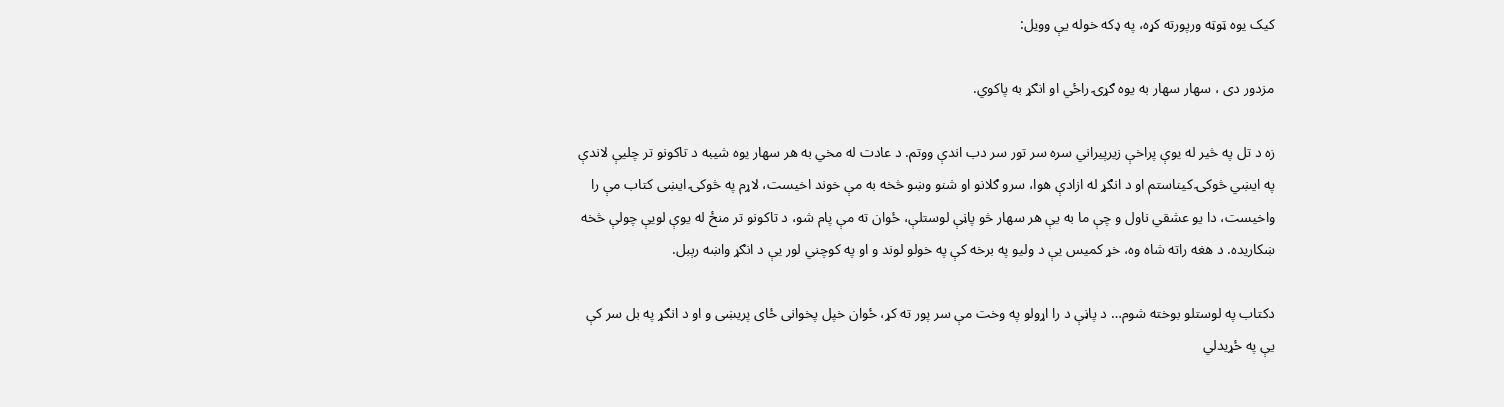کيک يوه ټوټه ورپورته کړه، په ډکه خوله يې وويل:

مزدور دى ، سهار سهار به يوه ګړۍ راځي او انګړ به پاکوي.

زه د تل په څير له يوې پراخې زيرپيراني سره سر تور سر دب اندې ووتم. د عادت له مخي به هر سهار يوه شيبه د تاکونو تر چليې لاندې په ايښي څوکۍ کيناستم او د انګړ له ازادې هوا، سرو ګلانو او شنو وښو څخه به مې خوند اخيست، لاړم په څوکۍ ايښى کتاب مې را واخيست، دا يو عشقي ناول و چې ما به يې هر سهار څو پاڼې لوستلې، ځوان ته مې پام شو، د تاکونو تر منځ له يوې لويې چولې څخه ښکاريده. د هغه راته شاه وه، خړ کميس يې د وليو په برخه کې په خولو لوند و او په کوچني لور يې د انګړ واښه رېبل.

دکتاب په لوستلو بوخته شوم… د پاڼې د را اړولو په وخت مې سر پور ته کړ، ځوان خپل پخوانى ځاى پريښى و او د انګړ په بل سر کې يې په ځړيدلي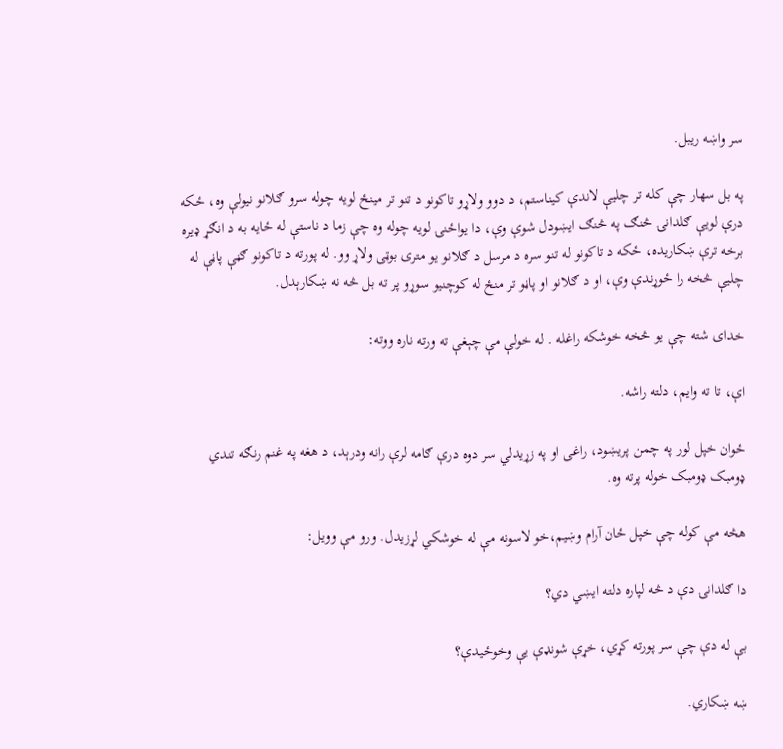سر واښه ريبل.

په بل سهار چې کله تر چليې لاندې کيناستم، د دوو ولاړو تاکونو د تنو تر مينځ لويه چوله سرو ګلانو نيولې وه، ځکه درې لويې ګلدانۍ څنګ په څنګ ايښودل شوې وې، دا يواځنۍ لويه چوله وه چې زما د ناستې له ځايه به د انګړ ډيره برخه ترې ښکاريده، ځکه د تاکونو له تنو سره د مرسل د ګلانو يو مترى بوټى ولاړ وو. له پورته د تاکونو ګڼې پاڼې له چليې څخه را ځوړندې وې، او د ګلانو او پاڼو تر منځ له کوچنيو سوړو پر ته بل څه نه ښکارېدل.

خداى شته چې يو څخه خوشکه راغله . له خولې مې چېغې ته ورته ناره ووته:

اې، تا ته وايم، دلته راشه.

ځوان خپل لور په چمن پريښود، راغى او په زړيدلي سر دوه درې ګامه لرې رانه ودرېد، د هغه په غنم رنګه تندي ډومبک ډومبک خوله پرته وه.

هڅه مې کوله چې خپل ځان آرام وښيم،خو لاسونه مې له خوشکي لړزيدل. ورو مې وويل:

دا ګلدانۍ دې د څه لپاره دلته ايښي دي؟

بې له دې چې سر پورته کړي، خړې شونډې يې وخوځيدې؟

ښه ښکاري.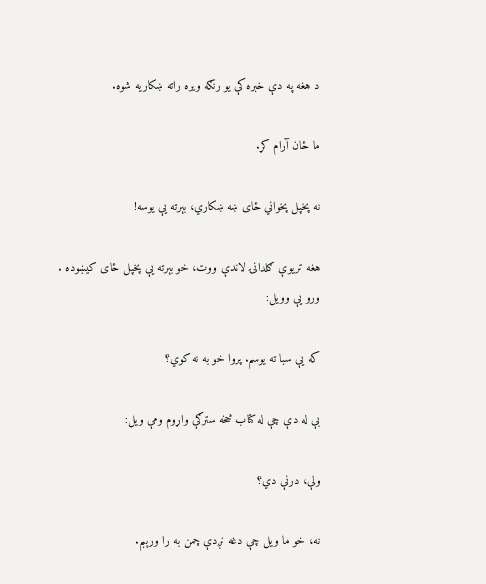د هغه په دې خبره کې يو رنګه ويره راته ښکاريه شوه.

ما ځان آرام کړ.

نه پخپل پخواني ځاى ښه ښکاري، بېرته يې يوسه!

هغه تريوې ګلدانۍ لاندې ووت، خو بېرته يې پخپل ځاى کيښوده . ورو يې وويل:

که يې سبا ته يوسم. پروا خو به نه کوي؟

بې له دې چې له کتاب څخه سترګې واړوم ومې ويل:

ولې، درنې دي؟

نه، خو ما ويل چې دغه نږدې چمن به را ورېبم.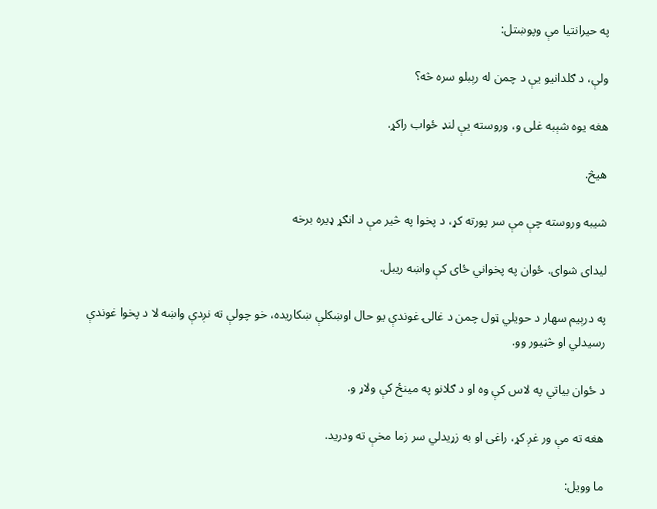په حيرانتيا مې وپوښتل:

ولې، د ګلدانيو يې د چمن له رېبلو سره څه؟

هغه يوه شېبه غلى و، وروسته يې لنډ ځواب راکړ.

هيڅ.

شيبه وروسته چې مې سر پورته کړ، د پخوا په څير مې د انګړ ډيره برخه

ليداى شواى. ځوان په پخواني ځاى کې واښه ريبل.

په درېيم سهار د حويلي ټول چمن د غالۍ غوندې يو حال اوښکلې ښکاريده، خو چولې ته نږدې واښه لا د پخوا غوندې رسيدلي او څڼيور وو.

د ځوان بياتي په لاس کې وه او د ګلانو په مينځ کې ولاړ و.

هغه ته مې ور غږ کړ، راغى او به زړيدلي سر زما مخې ته ودريد.

ما وويل: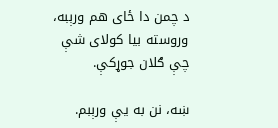د چمن دا ځاى هم ورېبه، وروسته بيا کولاى شې چې ګلان جوړکې.

ښه، نن به يې ورېبم.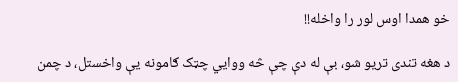خو همدا اوس لور را واخله!!

د هغه تندى تريو شو، بې له دې چې څه ووايي چټک ګامونه يې واخستل، د چمن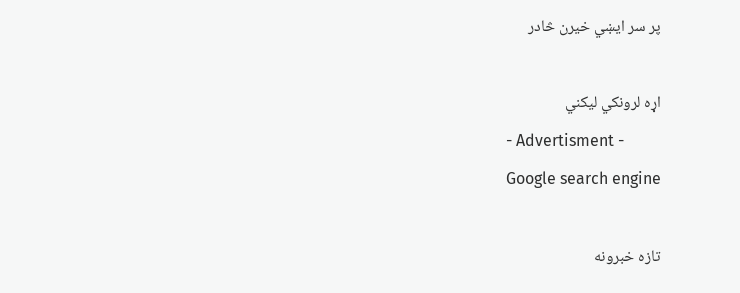پر سر ايښي خيرن څادر

اړه لرونکي ليکني
- Advertisment -
Google search engine

تازه خبرونه